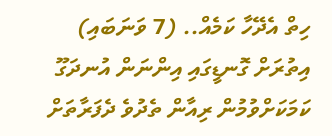ހިތް އެދޭހާ ކަމެއް.. (7 ވަނަބައި)
އިތުރަށް ގޮނޑީގައި އިންނަން އުނދަގޫ ކަމަކަށްވުމުން ރިއާން ތެދުވެ ދެފަރާތަށް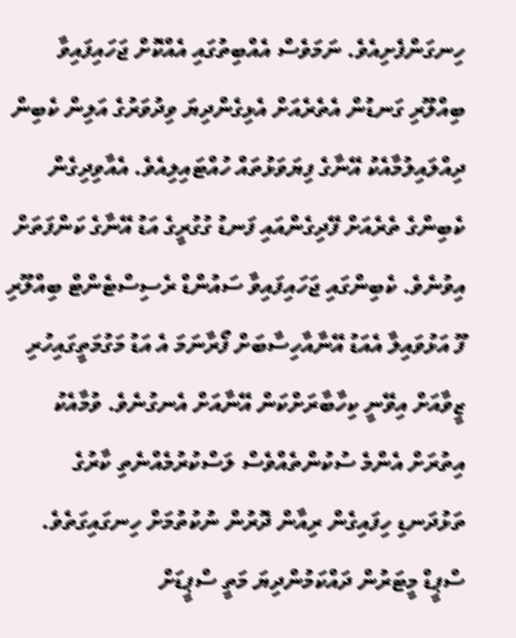ހިނގަންފެށިއެވެ. ނަމަވެސް އެއްބިތުގައި އެއްކޮށް ޖަހައިފައިވާ ބިއްލޫރި ގަނޑުން އެތެރެއަށް އެޅިގެންދިޔަ ވިދުވަރުގެ އަލިން ކެބިން ދިއްލައިލުމާއެކު އޭނާގެ ފިޔަވަޅުތައް ހުއްޓައިލިއެވެ. އެއާވިދިގެން ކެބިންގެ ތެރެއަށް ފޭދިގެންއައި ފަނޑު ގުގުރީގެ އަޑު އޭނާގެ ކަންފަތަށް އިވުނެވެ. ކެބިންގައި ޖަހައިފައިވާ ސައުންޑް ރެސިސްޓެންޓް ބިއްލޫރި ފޫ އަޅުވައިލާ އެއަޑު އޭނާއާހިސާބަށް ފޯރާނަމަ އެ އަޑު މަގުމަތީގައިހުރި ޒީވާއަށް އިވޭނީ ކިހާބާރަށްކަން އޭނާއަށް އެނގުނެވެ. ވުމާއެކު އިތުރަށް އެންމެ ސުކުންތެއްވެސް ލަސްކުރުމެއްނެތި ކާރުގެ ތަޅުދަނޑި ހިފައިގެން ރިއާން ދޮރުން ނުކުތުމަށް ހިނގައިގަތެވެ.
ސްޕީޑް މީޓަރުން ދައްކަމުންދިޔަ މަތީ ސްޕީޑަށް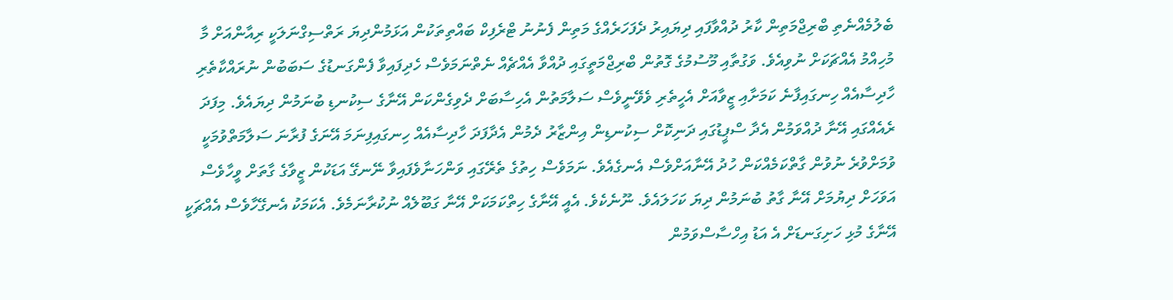ބެލުމެއްނެތި ބްރިޖްމަތިން ކާރު ދުއްވާފައި ދިޔައިރު ދެފަހަރެއްގެ މަތިން ފެނުނު ޓްރެފިކް ބައްތިތަކުން އަޅަމުންދިޔަ ރަތްސިގްނަލަކީ ރިއާންއަށް މާ މުހިއްމު އެއްޗަކަށް ނުވިއެވެ. ވަގުތާއި މޫސުމުގެ ގޮތުން ބްރިޖްމަތީގައި ދުއްވާ އެއްޗެއް ނެތްނަމަވެސް ހެދިފައިވާ ފެންގަނޑުގެ ސަބަބުން ނުރައްކާތެރި ހާދިސާއެއް ހިނގައިފާނެ ކަމަށާއި ޒީވާއަށް އެހީތެރި ވެވޭނީވެސް ސަލާމަތުން އެހިސާބަށް ދެވިގެންކަން އޭނާގެ ސިކުނޑި ބުނަމުން ދިޔައެވެ. މިފަދަ ރެއެއްގައި އޭނާ ދުއްވަމުން އެދާ ސްޕީޑުގައި ދަނިކޮށް ސިކުނޑިން އިންޒާރު ދެމުން އެދާފަދަ ހާދިސާއެއް ހިނގައިފިނަމަ އޭނަގެ ފުރާނަ ސަލާމަތްވުމަކީ ވުމަށްވުރެ ނުވުން ގާތްކަމެއްކަން ހުދު އޭނާއަށްވެސް އެނގެއެވެ. ނަމަވެސް ހިތުގެ ތެރޭގައި ވަންހަނާވެފައިވާ ނޭނގޭ އަޑަކުން ޒީވާގެ ގާތަށް ވީހާވެސް އަވަހަށް ދިޔުމަށް އޭނާ ގާތު ބުނަމުން ދިޔަ ކަހަލައެވެ. ނޫނެކެވެ. އެއީ އޭނާގެ ހިތްކަމަކަށް އޭނާ ގަބޫލެއް ނުކުރާނަމެވެ. އެކަމަކު އެނގޭހާވެސް އެއްޗަކީ އޭނާގެ މުޅި ހަށިގަނޑަށް އެ އަޑު އިހްސާސްވަމުން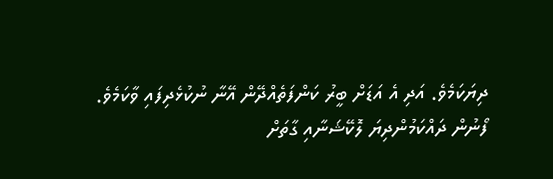ދިޔަކަމެވެ. އަދި އެ އަޑަށް ބީރު ކަންފަތެއްދޭން އޭނާ ނުކުޅެދިފައި ވާކަމެވެ.
ފޯނުން ދައްކަމުންދިޔަ ލޮކޭޝަނާއި ގާތަށް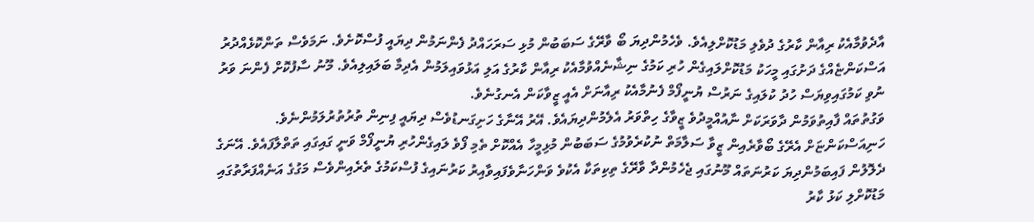އާދެވުމާއެކު ރިއާން ކާރުގެ ދުވެލި މަޑުކޮށްލިއެވެ. ވެހެމުންދިޔަ ބޯ ވާރޭގެ ސަބަބުން މުޅި ސަރަހައްދު ފެންނަމުން ދިޔައީ ފުސްކޮށެވެ. ނަމަވެސް ތަންކޮޅެއްދުރު އަސްކަންޏެއްގެ ދަށުގައި މީހަކު މަޑުކޮށްލައިގެން ހުރި ކަމުގެ ނިޝާނެއްވުމާއެކު ރިއާން ކާރުގެ އަލި އަޅުވައިލަމުން އެދިމާ ބަލައިލިއެވެ. މޫނު ސާފުކޮށް ފެންނަ ވަރު ނުވި ކަމުގައިވިޔަސް ހުދު ކުލައިގެ ނަރުސް ޔުނީފޯމް ފެނުމާއެކު ރިއާނަށް އެއީ ޒީވާކަން އެނގުނެވެ.
ވަގުތުތައް ފާއިތުވަމުން ދާވަރަކަށް ނާއުއްމީދުވެ ޒީވާގެ ހިތްވަރު އެލެމުންދިޔައެވެ. އޭރު އޭނާގެ ހަށިގަނޑުވެސް ދިޔައީ ފިނިން ތުރުތުރުލަމުންނެވެ. ހަނިއަސްކަންޏަށް އެރޭގެ ބޯވާރެއިން ޒީވާ ސަލާމަތް ނުކުރެވުމުގެ ސަބަބުން މުޅިމީހާ އެއްކޮށް ތެމި ފޯވެ ލައިގެންހުރި ޔުނީފޯމް ވަނީ ގައިގައި ތަތްލާފައެވެ. އޭނަގެ ދެލޮލުން ފައިބަމުންދިޔަ ކަރުނަތައް މޫނުގައި ޖެހެމުންދާ ވާރޭގެ ތިކިތަކާ އެކުވެ ވަންހަނާވެފައިވާއިރު ކަރުނައިގެ ފުސްކަމުގެ ތެރެއިންވެސް މަގުގެ އަނެއްފަރާތުގައި މަޑުކޮށްލި ކަޅު ކާރު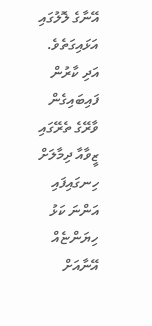އޭނާގެ ލޮލުގައި އަޅައިގަތެވެ. އަދި ކާރުން ފައިބައިގެން ވާރޭގެ ތެރޭގައި ޒީވާއާ ދިމާލަށް ހިނގައިފައި އަންނަ ކަޅު ހިޔަންޏެއް އޭނާއަށް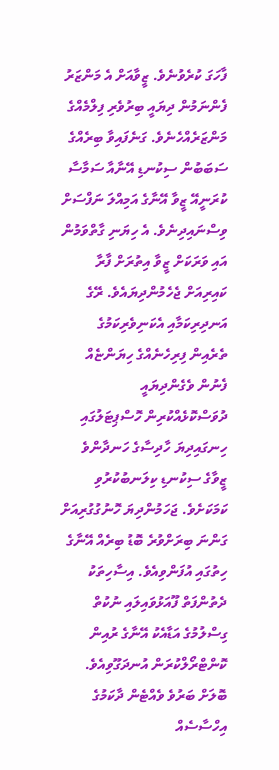ފާހަގަ ކުރެވުނެވެ. ޒީވާއަށް އެ މަންޒަރު ފެންނަމުން ދިޔައީ ބިރުވެރި ފިލްމެއްގެ މަންޒަރެއްހެނެވެ. ގަނެފައިވާ ބިރެއްގެ ސަބަބުން ސިކުނޑި އޭނާއާ ސަމާސާ ކުރަނީއޭ ޒީވާ އޭނާގެ އަމިއްލަ ނަފްސަށް ވިސްނައިދިނެވެ. އެ ހިޔަނި ގާތްވަމުން އައި ވަރަކަށް ޒީވާ އިތުރަށް ފާރާ ކައިރިއަށް ޖެހެމުންދިޔައެވެ. ރޭގެ އަނދިރިކަމާއި އެކަނިވެރިކަމުގެ ތެރެއިން ފިރިހެނެއްގެ ހިޔަންޏެއް ފެނުން ވެގެންދިޔައީ ދުވަސްކޮޅެއްކުރިން ހޮސްޕިޓަލުގައި ހިނގައިދިޔަ ހާދިސާގެ ހަނދާންވެ ޒީވާގެ ސިކުނޑި ކިލަނބުކުރުވި ކަމަކަށެވެ. ޖަހަމުންދިޔަ ހޮނުގުގުރިއަށް ގަންނަ ބިރަށްވުރެ ބޮޑު ބިރެއް އޭނާގެ ހިތުގައި އުފަންވިއެވެ. އިސާހިތަކު ދެތުންފަތް ފޫއަޅުވައިލައި ނުކުތް ގިސްލުމުގެ އަޑާއެކު އޭނާގެ ރުއިން ކޮންޓްރޯލްކުރަން އުނދަގޫވިއެވެ. ބޮލަށް ބަރުވެ ވެއްޓެން ދާކަމުގެ އިހްސާސެއް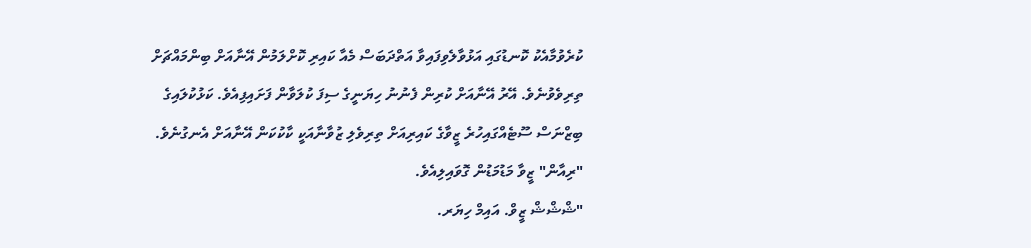ކުރެވުމާއެކު ކޮނޑުގައި އަޅުވާލެވިފައިވާ އަތްދަބަސް މެއާ ކައިރި ކޮށްލަމުން އޭނާއަށް ބިންމައްޗަށް ތިރިވެވުނެވެ. އޭރު އޭނާއަށް ކުރިން ފެނުނު ހިޔަނީގެ ސިފަ ކުލަވާން ފަށައިފިއެވެ. ކަޅުކުލައިގެ ބިޒްނަސް ސޫޓެއްގައިހުރެ ޒީވާގެ ކައިރިއަށް ތިރިވެލި ޒުވާނާއަކީ ކާކުކަން އޭނާއަށް އެނގުނެވެ.
"ރިއާން" ޒީވާ މަޑުމަޑުން ގޮވައިލިއެވެ.
"ޝްޝްޝް ޒީވް. އައިމް ހިޔަރ.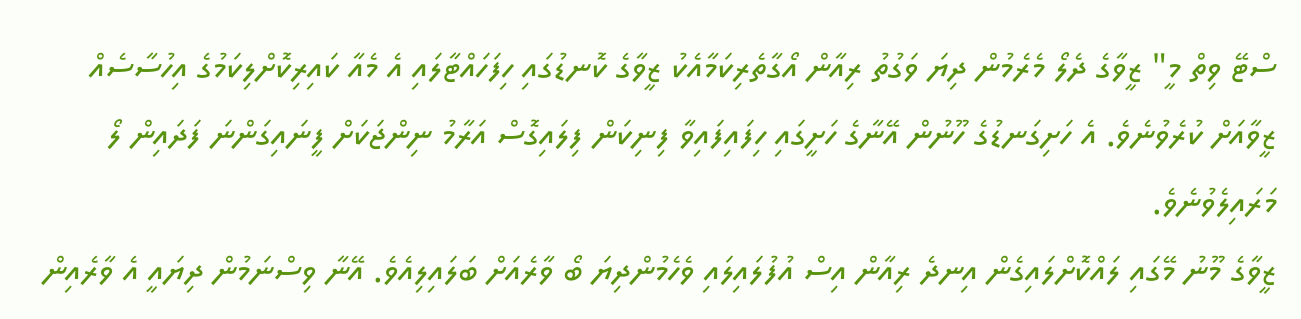ސްޓޭ ވިތް މީ" ޒީވާގެ ދެލޯ މެރެމުން ދިޔަ ވަގުތު ރިއާން އޯގާތެރިކަމާއެކު ޒީވާގެ ކޮނޑުގައި ހިފަހައްޓާލައި އެ މެއާ ކައިރިކޮށްލިކަމުގެ އިހުސާސެއް ޒީވާއަށް ކުރެވުނެވެ. އެ ހަށިގަނޑުގެ ހޫނުން އޭނާގެ ހަށީގައި ހިފައިފައިވާ ފިނިކަން ފިލައިގޮސް އަރާމު ނިންޖަކަށް ފީނައިގަންނަ ފަދައިން ލޯ މަރައިލެވުނެވެ.
ޒީވާގެ މޫނު މޭގައި ލައްކޮށްލައިގެން އިނދެ ރިއާން އިސް އުފުލައިލައި ވެހެމުންދިޔަ ބޯ ވާރެއަށް ބަލައިލިއެވެ. އޭނާ ވިސްނަމުން ދިޔައީ އެ ވާރެއިން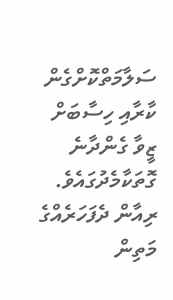ސަލާމަތްކޮށްގެން ކާރާއި ހިސާބަށް ޒީވާ ގެންދާނެ ގޮތަކާމެދުގައެވެ. ރިއާން ދެފަހަރެއްގެ މަތިން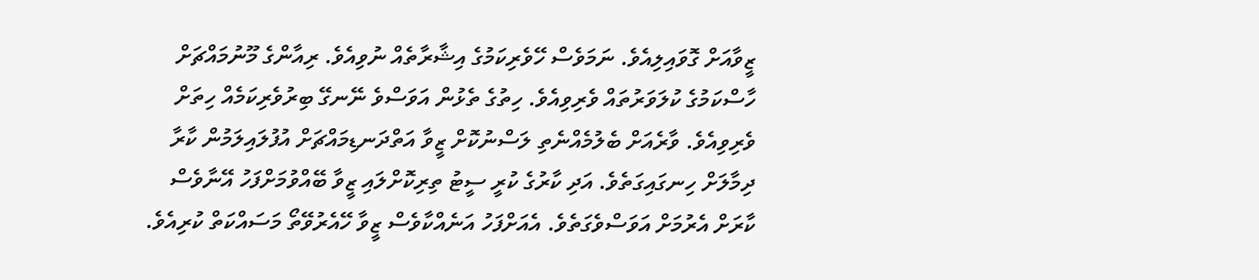ޒީވާއަށް ގޮވައިލިއެވެ. ނަމަވެސް ހޭވެރިކަމުގެ އިޝާރާތެއް ނުވިއެވެ. ރިއާންގެ މޫނުމައްޗަށް ހާސްކަމުގެ ކުލަވަރުތައް ވެރިވިއެވެ. ހިތުގެ ތެޅުން އަވަސްވެ ނޭނގޭ ބިރުވެރިކަމެއް ހިތަށް ވެރިވިއެވެ. ވާރެއަށް ބެލުމެއްނެތި ލަސްނުކޮށް ޒީވާ އަތްދަނޑިމައްޗަށް އުފުލައިލަމުން ކާރާ ދިމާލަށް ހިނގައިގަތެވެ. އަދި ކާރުގެ ކުރީ ސީޓު ތިރިކޮށްލައި ޒީވާ ބޭއްވުމަށްފަހު އޭނާވެސް ކާރަށް އެރުމަށް އަވަސްވެގަތެވެ. އެއަށްފަހު އަނެއްކާވެސް ޒީވާ ހޭއެރުވޭތޯ މަސައްކަތް ކުރިއެވެ.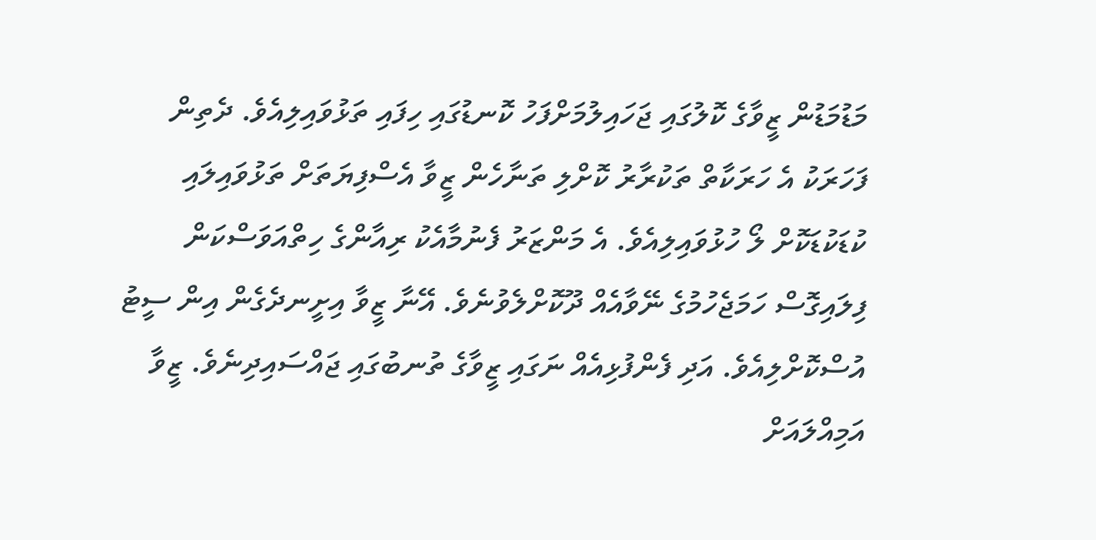މަޑުމަޑުން ޒީވާގެ ކޮލުގައި ޖަހައިލުމަށްފަހު ކޮނޑުގައި ހިފައި ތަޅުވައިލިއެވެ. ދެތިން ފަހަރަކު އެ ހަރަކާތް ތަކުރާރު ކޮށްލި ތަނާހެން ޒީވާ އެސްފިޔަތަށް ތަޅުވައިލައި ކުޑަކުޑަކޮށް ލޯ ހުޅުވައިލިއެވެ. އެ މަންޒަރު ފެނުމާއެކު ރިއާންގެ ހިތްއަވަސްކަން ފިލައިގޮސް ހަމަޖެހުމުގެ ނޭވާއެއް ދޫކޮށްލެވުނެވެ. އޭނާ ޒީވާ އިށީނދެގެން އިން ސީޓު އުސްކޮށްލިއެވެ. އަދި ފެންފުޅިއެއް ނަގައި ޒީވާގެ ތުނބުގައި ޖައްސައިދިނެވެ. ޒީވާ އަމިއްލައަށް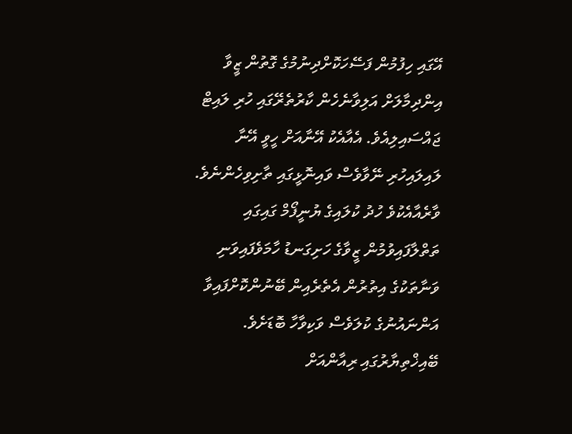އޭގައި ހިފުމުން ފަސޭހަކޮށްދިނުމުގެ ގޮތުން ޒީވާ އިންދިމާލަށް އަލިވާނެހެން ކާރުތެރޭގައި ހުރި ލައިޓް ޖައްސައިލިއެވެ. އެއާއެކު އޭނާއަށް ހީވީ އޭނާ ލައިލައިހުރި ނޭވާވެސް ވައިނޮޅީގައި ތާށިވިހެންނެވެ. ވާރެއާއެކުވެ ހުދު ކުލައިގެ ޔުނީފޯމް ގައިގައި ތަތްލާފައިވުމުން ޒީވާގެ ހަށިގަނޑު ހާމަވެފައިވަނި ވަނާތަކުގެ އިތުރުން އެތެރެއިން ބޭނުންކޮށްފައިވާ އަންނައުނުގެ ކުލަވެސް ވަކިވާހާ ބޮޑަށެވެ. ބޭއިޚްތިޔާރުގައި ރިއާންއަށް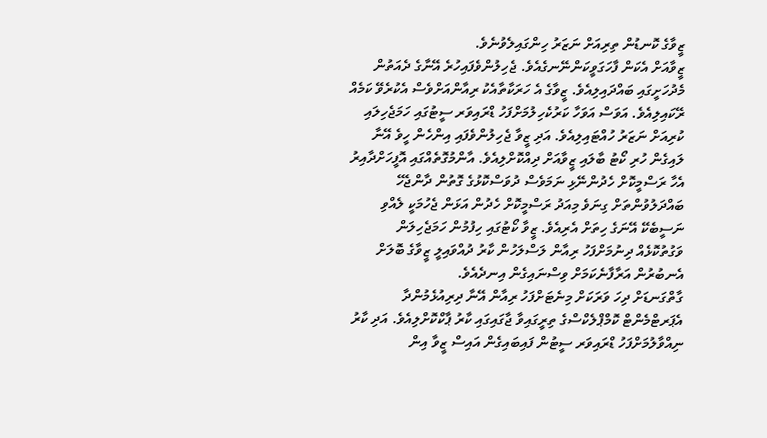ޒީވާގެ ކޮނޑުން ތިރިއަށް ނަޒަރު ހިންގައިލެވުނެވެ.
ޒީވާއަށް އެކަން ފާހަގަވީކަންނޭނގެއެވެ. ޖެހިލުންވެފައިހުރެ އޭނާގެ ދެއަތުން މެދުހަށީގައި ބައްދައިލިއެވެ. ޒީވާގެ އެ ހަރަކާތާއެކު ރިއާންއަށްވެސް އެކުރެވޭ ކަމެއް ރޭކައިލިއެވެ. އަވަސް އަވަހާ ކަރުކެހިލުމަށްފަހު ޑްރައިވަރ ސީޓުގައި ހަމަޖެހިލައި ކުރިއަށް ނަޒަރު ހުއްޓައިލިއެވެ. އަދި ޒީވާ ޖެހިލުންވެފައި އިންހެން ހީވެ އޭނާ ލައިގެން ހުރި ކޯޓު ބާލައި ޒީވާއަށް ދިއްކޮށްލިއެވެ. އާންމުގޮތެއްގައި އޮފީހަށްދާއިރު އެހާ ރަސްމީކޮށް ހެދުންނޭޅި ނަމަވެސް ދުވަސްކޮޅުގެ ގޮތުން ދާންޖެހޭ ބައްދަލުވުންތަށް ގިނަވެ މިއަދު ރަސްމީކޮށް ހެދުން އަޅަން ޖެހުމަކީ ލެއްވި ނަސީބެކޭ އޭނަގެ ހިތަށް އެރިއެވެ. ޒީވާ ކޯޓުގައި ހިފުމުން ހަމަޖެހިލަން ވަގުތުކޮޅެއް ދިނުމަށްފަހު ރިއާން ލަސްލަހުން ކާރު ދުއްވައިލީ ޒީވާގެ ބޮލަށް އެނބުރުން އަރާފާނެކަމަށް ވިސްނައިގެން އިނދެއެވެ.
ގާތްގަނޑަށް ދިހަ ވަރަކަށް މިނެޓަށްފަހު ރިއާން އޭނާ ދިރިއުޅެމުންދާ އެޕަރޓްމެންޓް ކޮމްޕްލެކްސްގެ ތިރީގައިވާ ޖާގައިގައި ކާރު ޕާކްކޮށްލިއެވެ. އަދި ކާރު ނިއްވާލުމަށްފަހު ޑްރައިވަރ ސީޓުން ފައިބައިގެން އައިސް ޒީވާ އިން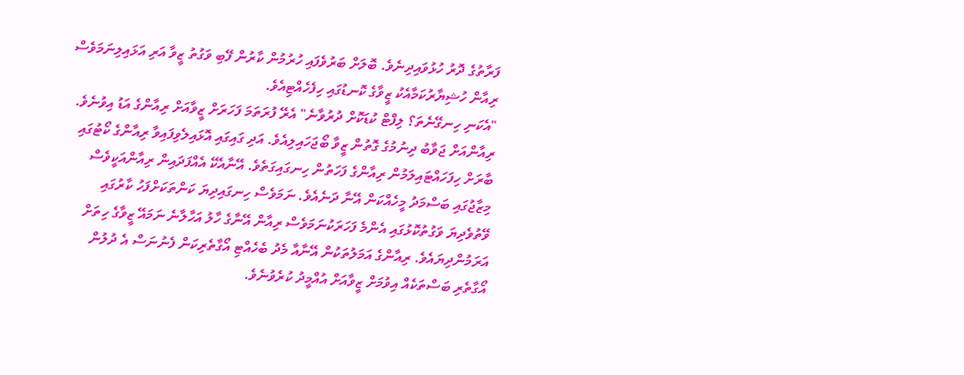ފަރާތުގެ ދޮރު ހުޅުވައިދިނެވެ. ބޮލަށް ބަރުވެފައި ހުރުމުން ކާރުން ފޭބި ވަގުތު ޒީވާ އަރި އަޅައިލިނަމަވެސް ރިއާން ހުޝިޔާރުކަމާއެކު ޒީވާގެ ކޮނޑުގައި ހިފެހެއްޓިއެވެ.
"އެކަނި ހިނގޭނެތަ؟ ލިފްޓް ކުޑަކޮށް ދުރުވާނެ" އެރޭ ފުރަތަމަ ފަހަރަށް ޒީވާއަށް ރިއާންގެ އަޑު އިވުނެވެ. ރިއާންއަށް ޖަވާބު ދިނުމުގެ ގޮތުން ޒީވާ ބޯޖަހައިލިއެވެ. އަދި ގައިގައި އޮޅައިލެވިފައިވާ ރިއާންގެ ކޯޓުގައި ބާރަށް ހިފަހައްޓައިލަމުން ރިއާންގެ ފަހަތުން ހިނގައިގަތެވެ. އޭނާއެކޭ އެއްފަދައިން ރިއާންއަކީވެސް މިޒާޖުގައި ބަސްމަދު މީހެއްކަން އޭނާ ދަނެއެވެ. ނަމަވެސް ހިނގައިދިޔަ ކަންތަކަށްފަހު ކާރުގައި ވޭތުވެދިޔަ ވަގުތުކޮޅުގައި އެންމެ ފަހަރަކުނަމަވެސް ރިއާން އޭނާގެ ހާލު އަހާލާނެ ނަމައޭ ޒީވާގެ ހިތަށް އަރަމުންދިޔައެވެ. ރިއާންގެ އަމަލުތަކުން އޭނާއާ މެދު ބެހެއްޓި އޯގާތެރިކަން ފެނުނަސް އެ ދުލުން އޯގާތެރި ބަސްތަކެއް އިވުމަށް ޒީވާއަށް އުއްމީދު ކުރެވުނެވެ.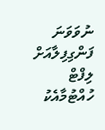ނުވަވަނަ ފަންގިފިލާއަށް ލިފްޓް ހުއްޓުމާއެކު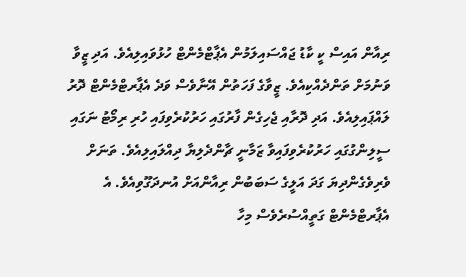ރިއާން އައިސް ކީ ކާޑު ޖައްސައިލަމުން އެޕާޓްމެންޓް ހުޅުވައިލިއެވެ. އަދި ޒީވާ ވަނުމަށް ތަންދެއްކިއެވެ. ޒީވާގެ ފަހަތުން އޭނާވެސް ވަދެ އެޕާރޓްމެންޓް ދޮރު ލައްޕައިލިއެވެ. އަދި ދޮރާއި ޖެހިގެން ފާރުގައި ހަރުކުރެވިފައި ހުރި ރިމޯޓު ނަގައި ސީލިންގުގައި ހަރުކުރެވިފައިވާ ޒަމާނީ ޗާންދެލިޔާ ދިއްލައިލިއެވެ. ތަނަށް ވެރިވެގެންދިޔަ ގަދަ އަލީގެ ސަބަބުން ރިއާންއަށް އުނދަގޫވިއެވެ. އެ އެޕާރޓްމެންޓް ގަތީއްސުރެވެސް މިހާ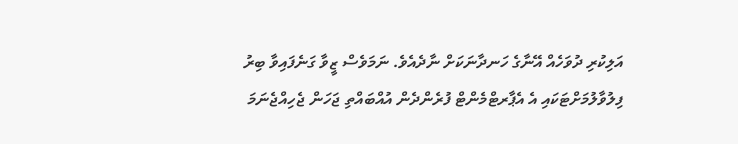އަލިކުރި ދުވަހެއް އޭނާގެ ހަނދާނަކަށް ނާދެއެވެ. ނަމަވެސް ޒީވާ ގަނެފައިވާ ބިރު ފިލުވާލުމަށްޓަކައި އެ އެޕާރޓްމެންޓް ފުރެންދެން އުއްބައްތި ޖަހަން ޖެހިއްޖެނަމަ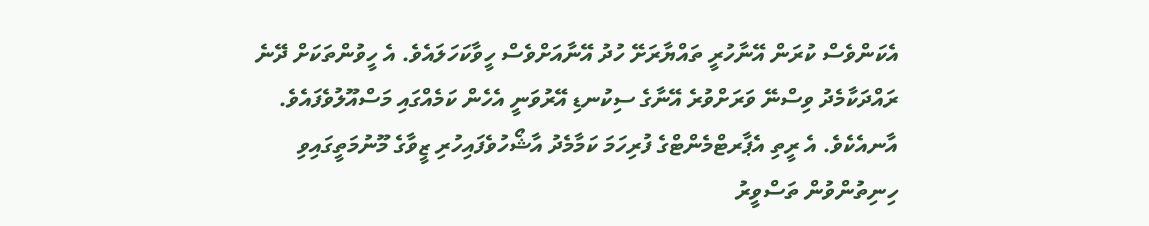އެކަންވެސް ކުރަން އޭނާހުރީ ތައްޔާރަށޭ ހުދު އޭނާއަށްވެސް ހީވާކަހަލައެވެ. އެ ހީވުންތަކަށް ދޭނެ ރައްދަކާމެދު ވިސްނޭ ވަރަށްވުރެ އޭނާގެ ސިކުނޑި އޭރުވަނީ އެހެން ކަމެއްގައި މަސްއޫލުވެފައެވެ. އާނއެކެވެ. އެ ރީތި އެޕާރޓްމެންޓްގެ ފުރިހަމަ ކަމާމެދު އާޝޯހުވެފައިހުރި ޒީވާގެ މޫނުމަތީގައިވި ހިނިތުންވުން ތަސްވީރު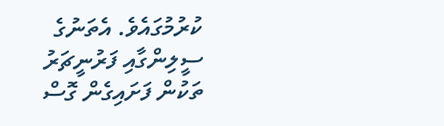ކުރުމުގައެވެ. އެތަނުގެ ސީލިންގާއި ފަރުނީޗަރު ތަކުން ފަށައިގެން ގޮސް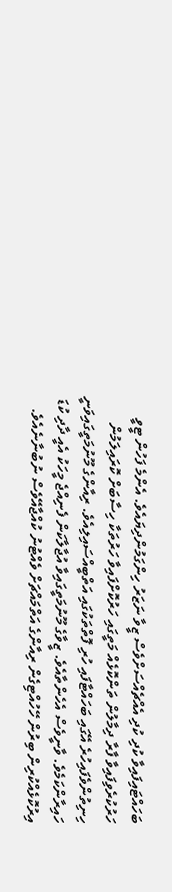ބަހައްޓައިފައިވާ ކުދި ކުދި އެއްޗެއްސަށްވެސް ޒީވާ ނަޒަރު ހިންގަމުންދިޔައެވެ. އެންމެ ފަހުން ޓީވީ ހަރުކުރެވިފައިވާ ފާރާ ދިމާލުން ތަންކޮޅެއް މަތީގައި ހަރުކޮށްފައިވާ ހަރުތަކާ ހިސާބަށް ކޮރައިލަމުން ހިނިތުންވެފައިހުރެ އޭގައި ބަހައްޓާފައި ހުރި ފޮތްތަކުގައި އަތްބީއްސައިލިއެވެ. ރިއާންގެ މޫނުމަތީގައިވަނީ ހައިރާންކަމެވެ. ވާނީވެސް އެހެންތާއެވެ. ޒީވާގެ މޫނުމަތީގައިވާ އުޖާލާކަން ފެނިއްޖެ މީހަކު އެއީ ދާދި ކުޑަ އިރުކޮޅެއްކުރިން ބިރުން ހޭހުއްޓިގެން ރިއާންގެ އަތްމައްޗަށް ވެއްޓުނު ކުއްޖާއޭވެސް ނުބުނާނެއެވެ.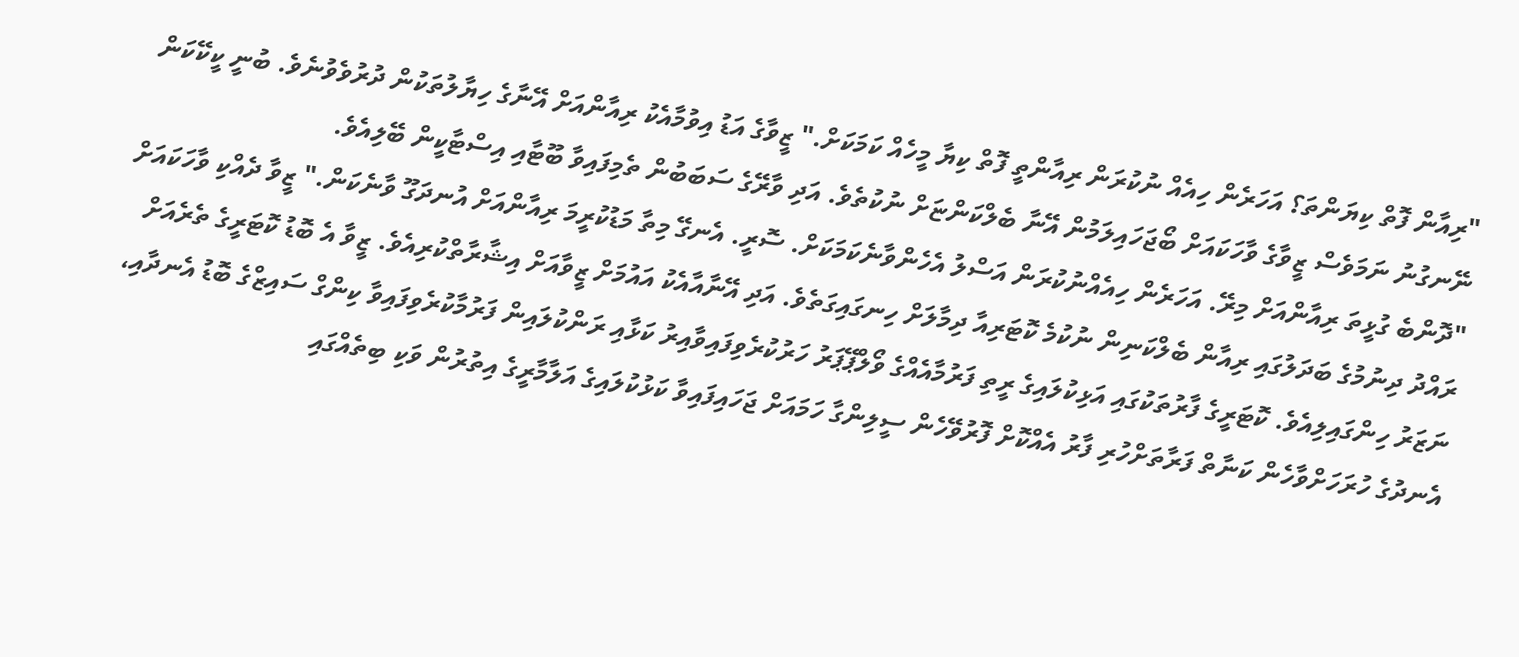"ރިއާން ފޮތް ކިޔަންތަ؟ އަހަރެން ހިއެއް ނުކުރަން ރިއާންތީ ފޮތް ކިޔާ މީހެއް ކަމަކަށް." ޒީވާގެ އަޑު އިވުމާއެކު ރިއާންއަށް އޭނާގެ ހިޔާލުތަކުން ދުރުވެވުނެވެ. ބުނީ ކީކޭކަން ނޭނގުނު ނަމަވެސް ޒީވާގެ ވާހަކައަށް ބޯޖަހައިލަމުން އޭނާ ބެލްކަންޏަށް ނުކުތެވެ. އަދި ވާރޭގެ ސަބަބުން ތެމިފައިވާ ބޫޓާއި އިސްޓާކީން ބޭލިއެވެ.
"ދޮންބެ ގުޅީތަ ރިއާންއަށް މިރޭ. އަހަރެން ހިއެއްނުކުރަން އަސްލު އެހެންވާނެކަމަކަށް. ސޮރީ. އެނގޭ މިތާ މަޑުކުރީމަ ރިއާންއަށް އުނދަގޫ ވާނެކަން." ޒީވާ ދެއްކި ވާހަކައަށް ރައްދު ދިނުމުގެ ބަދަލުގައި ރިއާން ބެލްކަނިން ނުކުމެ ކޮޓަރިއާ ދިމާލަށް ހިނގައިގަތެވެ. އަދި އޭނާއާއެކު އައުމަށް ޒީވާއަށް އިޝާރާތްކުރިއެވެ. ޒީވާ އެ ބޮޑު ކޮޓަރީގެ ތެރެއަށް ނަޒަރު ހިންގައިލިއެވެ. ކޮޓަރީގެ ފާރުތަކުގައި އަޅިކުލައިގެ ރީތި ފަރުމާއެއްގެ ވޯލްޕޭޕަރު ހަރުކުރެވިފައިވާއިރު ކަޅާއި ރަންކުލައިން ފަރުމާކުރެވިފައިވާ ކިންގް ސައިޒްގެ ބޮޑު އެނދާއި، އެނދުގެ ހުރަހަށްވާހެން ކަނާތް ފަރާތަށްހުރި ފާރު އެއްކޮށް ފޮރުވޭހެން ސީލިންގާ ހަމައަށް ޖަހައިފައިވާ ކަޅުކުލައިގެ އަލާމާރީގެ އިތުރުން ވަކި ބިތެއްގައި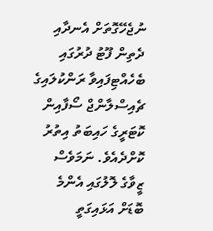ނުޖެހޭގޮތަށް އެނދާއި ދެތިން ފޫޓު ދުރުގައި ބެހެއްޓިފައިވާ ރަންކުލައިގެ ޗެއިސްލާންޖް ސޯފާއިން ކޮޓަރީގެ ހައިބަތު އިތުރު ކޮށްދެއެވެ. ނަމަވެސް ޒީވާގެ ލޮލުގައި އެންމެ ބޮޑަށް އަޅައިގަތީ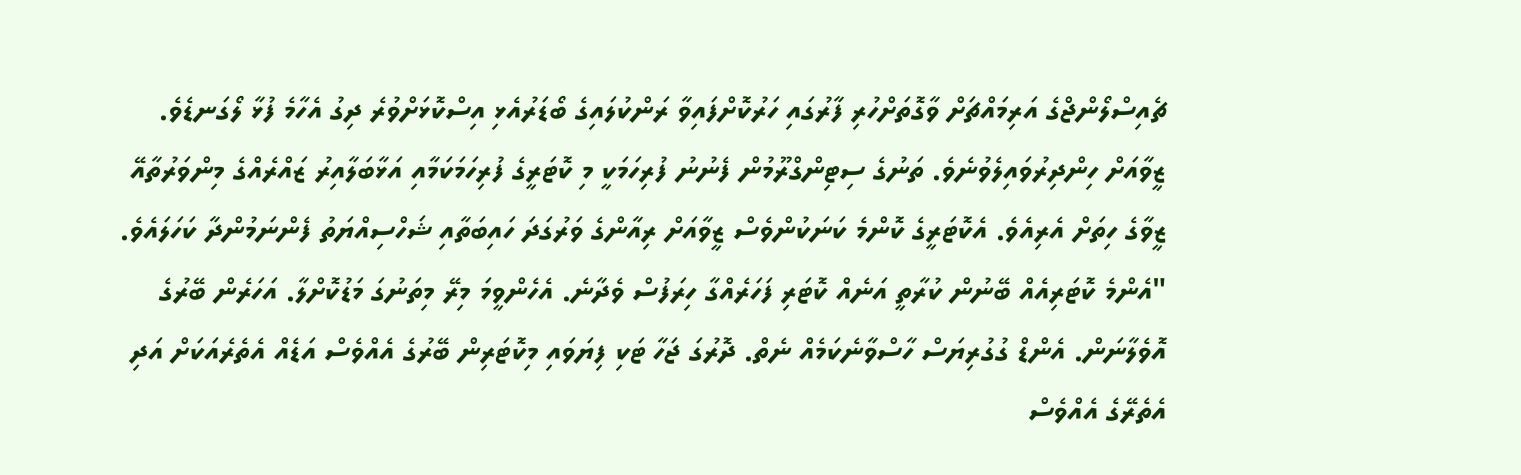ޗެއިސްލޯންޖްގެ އަރިމައްޗަށް ވާގޮތަށްހުރި ފާރުގައި ހަރުކޮށްފައިވާ ރަންކުލައިގެ ބޯޑަރުއެޅި އިސްކޮޅަށްވުރެ ދިގު އެހާމެ ފުޅާ ލޯގަނޑެވެ. ޒީވާއަށް ހިންދިރުވައިލެވުނެވެ. ތަނުގެ ސިޓިންގްރޫމުން ފެނުނު ފުރިހަމަކީ މި ކޮޓަރީގެ ފުރިހަމަކަމާއި އަޅާބަލާއިރު ޒައްރެއްގެ މިންވަރުތާއޭ ޒީވާގެ ހިތަށް އެރިއެވެ. އެކޮޓަރީގެ ކޮންމެ ކަނަކުންވެސް ޒީވާއަށް ރިއާންގެ ވަރުގަދަ ހައިބަތާއި ޝަހްސިއްޔަތު ފެންނަމުންދާ ކަހަލައެވެ.
"އެންމެ ކޮޓަރިއެއް ބޭނުން ކުރާތީ އަނެއް ކޮޓަރި ފަހަރެއްގާ ހިރަފުސް ވެދާނެ. އެހެންވީމަ މިރޭ މިތަނުގަ މަޑުކޮށްލާ. އަހަރެން ބޭރުގެ އޮވެލާނަން. އެންޑް ގުގުރިޔަސް ހާސްވާނެކަމެއް ނެތް. ދޮރުގަ ޖަހާ ޓަކި ފިޔަވައި މިކޮޓަރިން ބޭރުގެ އެއްވެސް އަޑެއް އެތެރެއަކަށް އަދި އެތެރޭގެ އެއްވެސް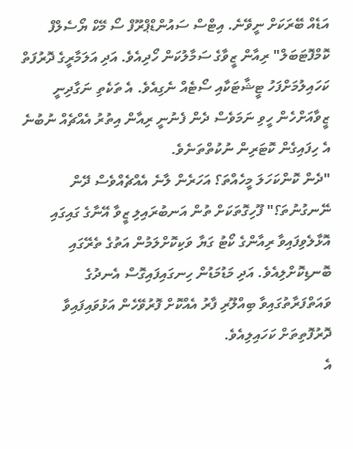އަޑެއް ބޭރަކަށް ނީވޭނެ. އިޓްސް ސައުންޑްޕްރޫފް ސޯ މޭކް ޔޯސެލްފް ކޮމްފޮޓަބަލް" ރިއާން ޒީވާގެ ސަމާލުކަން ހޯދިއެވެ. އަދި އަލަމާރީގެ ދޮރުފަތް ކަހައިލުމަށްފަހު ޓީޝާޓަކާއި ސޯޓެއް ނެގިއެވެ. އެ ތަކެތި ނަގާދިނީ ޒީވާއަށްހެން ހީވި ނަމަވެސް ދެން ފެނުނީ ރިއާން އިތުރު އެއްޗެއް ނުބުނެ އެ ހިފައިގެން ކޮޓަރިން ނުކުތްތަނެވެ.
"ދެން ކޮންކަހަލަ މީހެއްތަ؟ އަހަރެން ލާނެ އެއްޗެއްވެސް ދޭން ނޭނގުނުތަ؟" ފޫހިގޮތަކަށް ތުން އަނބުރައިލި ޒީވާ އޭނާގެ ގައިގައި އޮޅާލެވިފައިވާ ރިއާންގެ ކޯޓު ގަޔާ ވަކިކޮށްލަމުން އަތުގެ ތެރޭގައި ބޮނޑިކޮށްލިއެވެ. އަދި މަޑުމަޑުން ހިނގައިފައިގޮސް އެނދުގެ ވައަތްފަރާތުގައިވާ ބިއްލޫރި ފާރު އެއްކޮށް ފޮރުވޭހެން އަޅުވައިފައިވާ ދޮރުފޮތިތަށް ކަހައިލިއެވެ.
އެ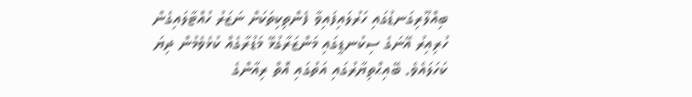ބިއްލޫރިގަނޑުގައި ހަރުލައިފައިވާ ފެންތިކިތަކަށް ނަޒަރު ހުއްޓާލައިގެން ހުރިއިރު އޭނަގެ ސިކުނޑީގައި މަންޒަރާގުޅޭ މަޑުރާގެއް ކުޅެވެމުން ދިޔަ ކަހަލައެވެ. ބޭއިޙްތިޔާރުގައި އަތުގައި އޮތް ރިއާންގެ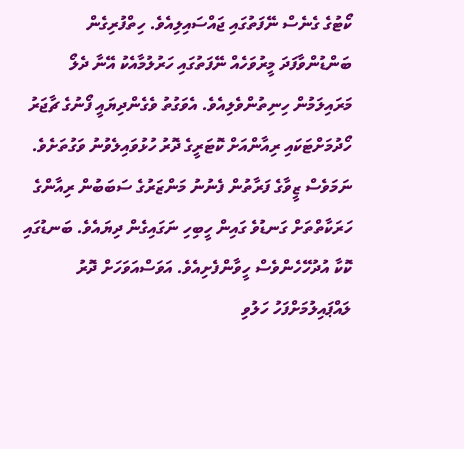ކޯޓުގެ ގެނެސް ނޭފަތުގައި ޖައްސައިލިއެވެ. ހިތްފުރިގެން ބަންޑުންވާފަދަ މީރުވަހެއް ނޭފަތުގައި ހަރުލުމާއެކު އޭނާ ދެލޯ މަރައިލަމުން ހިނިތުންވެލިއެވެ. އެވަގުތު ވެގެންދިޔައީ ފޯނުގެ ޗާޖަރު ހޯދުމަށްޓަކައި ރިއާންއަށް ކޮޓަރީގެ ދޮރު ހުޅުވައިލެވުނު ވަގުތަށެވެ. ނަމަވެސް ޒީވާގެ ފަރާތުން ފެނުނު މަންޒަރުގެ ސަބަބުން ރިއާންގެ ހަރަކާތްތަށް ގަނޑުވެ ގައިން ހީބިހި ނަގައިގެން ދިޔައެވެ. ބަނޑުގައި ކޮކާ އުދުހޭހެންވެސް ހީވާންފެށިއެވެ. އަވަސްއަވަހަށް ދޮރު ލައްޕައިލުމަށްފަހު ހަލުވި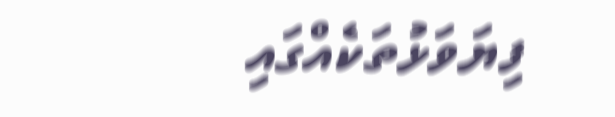ފިޔަވަޅުތަކެއްގައި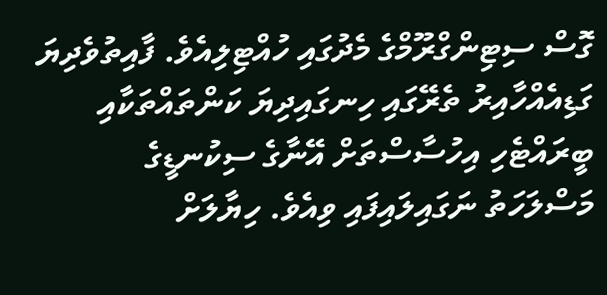ގޮސް ސިޓިންގްރޫމްގެ މެދުގައި ހުއްޓިލިއެވެ. ފާއިތުވެދިޔަ ގަޑިއެއްހާއިރު ތެރޭގައި ހިނގައިދިޔަ ކަންތައްތަކާއި ބީރައްޓެހި އިހުސާސްތަށް އޭނާގެ ސިކުނޑީގެ މަސްލަހަތު ނަގައިލައިފައި ވިއެވެ. ހިޔާލަށް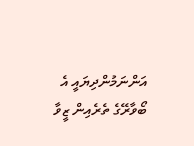އަންނަމުންދިޔައީ އެ ބޯވާރޭގެ ތެރެއިން ޒީވާ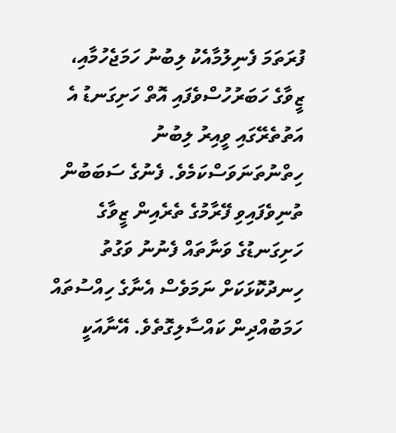ފުރަތަމަ ފެނިލުމާއެކު ލިބުނު ހަމަޖެހުމާއި، ޒީވާގެ ހަބަރުހުސްވެފައި އޮތް ހަށިގަނޑު އެ އަތުތެރޭގައި ވީއިރު ލިބުނު ހިތްނުތަނަވަސްކަމެވެ. ފެނުގެ ސަބަބުން ތުނިވެފައިވި ފޭރާމުގެ ތެރެއިން ޒީވާގެ ހަށިގަނޑުގެ ވަނާތައް ފެނުނު ވަގުތު ހިނދުކޮޅަކަށް ނަމަވެސް އެނާގެ ހިއްސުތައް ހަމަބުއްދިން ކައްސާލިގޮތެވެ. އޭނާއަކީ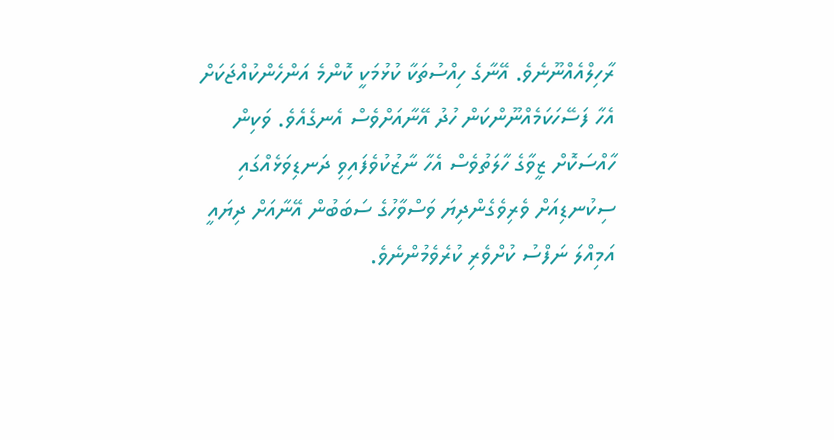ރާހިލްއެއްނޫނެވެ. އޭނާގެ ހިއްސުތަކާ ކުޅުމަކީ ކޮންމެ އަންހެންކުއްޖަކަށް އެހާ ފަސޭހަކަމެއްނޫންކަން ހުދު އޭނާއަށްވެސް އެނގެއެވެ. ވަކިން ހާއްސަކޮށް ޒީވާގެ ހާލަތުވެސް އެހާ ނާޒުކުވެފައިވި ދަނޑިވަޅެއްގައި ސިކުނޑިއަށް ވެރިވެގެންދިޔަ ވަސްވާހުގެ ސަބަބުން އޭނާއަށް ދިޔައީ އަމިއްލަ ނަފްސު ކުށްވެރި ކުރެވެމުންނެވެ.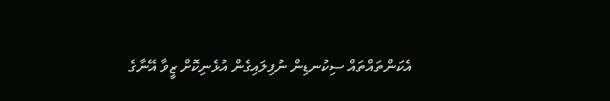އެކަންތައްތައް ސިކުނޑިން ނުފިލައިގެން އުޅެނިކޮށް ޒީވާ އޭނާގެ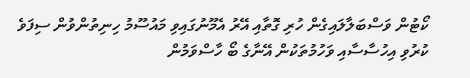ކޯޓުން ވަސްބަލާލައިގެން ހުރި ގޮތާއި އޭރު އެމޫނުގައިވި މައުސޫމު ހިނިތުންވުން ސިފަވެ ކުރުވި އިހުސާސާއި ވަހުމުތަކުން އޭނާގެ ބޯ ހާސްވަމުން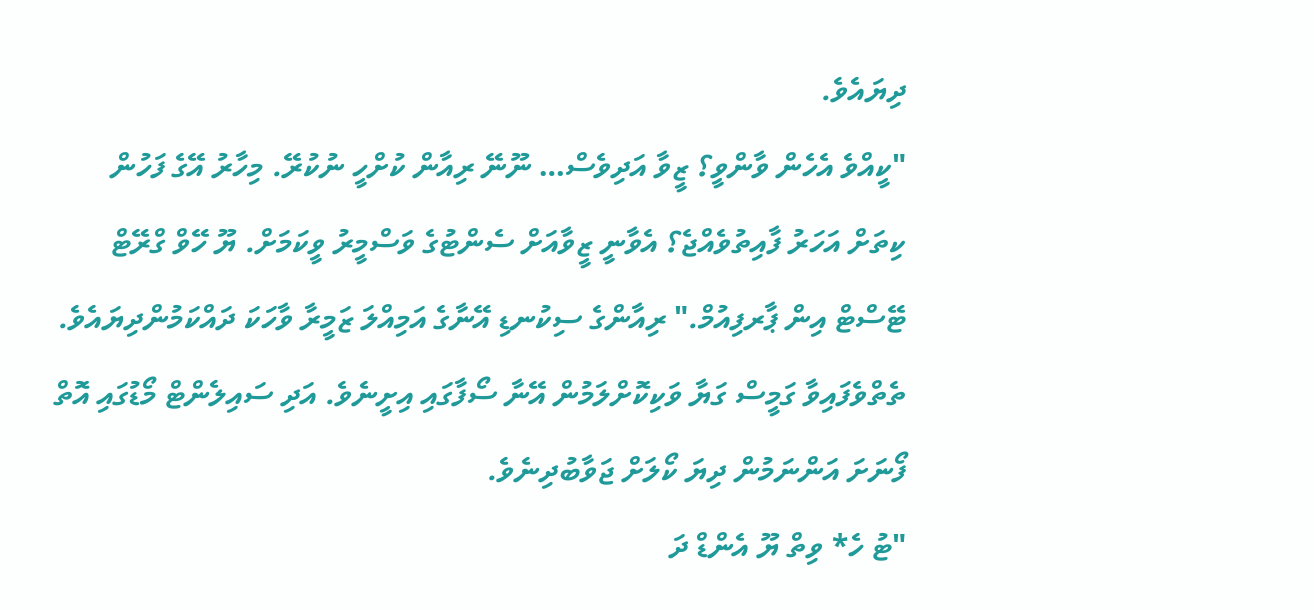ދިޔައެވެ.
"ކީއްވެ އެހެން ވާންވީ؟ ޒީވާ އަދިވެސް… ނޫނޭ ރިއާން ކުށްހީ ނުކުރޭ. މިހާރު އޭގެ ފަހުން ކިތަށް އަހަރު ފާއިތުވެއްޖެ؟ އެވާނީ ޒީވާއަށް ސެންޓުގެ ވަސްމީރު ވީކަމަށް. ޔޫ ހޭވް ގްރޭޓް ޓޭސްޓް އިން ޕާރފިއުމް." ރިއާންގެ ސިކުނޑި އޭނާގެ އަމިއްލަ ޒަމީރާ ވާހަކަ ދައްކަމުންދިޔައެވެ. ތެތްވެފައިވާ ގަމީސް ގަޔާ ވަކިކޮށްލަމުން އޭނާ ސޯފާގައި އިށީނެވެ. އަދި ސައިލެންޓް މޯޑުގައި އޮތް ފޯނަށަ އަންނަމުން ދިޔަ ކޯލަށް ޖަވާބުދިނެވެ.
"ޓު ހެ* ވިތް ޔޫ އެންޑް ދަ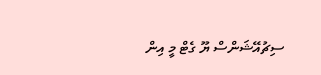ސިޗުއޭޝަންސް ޔޫ ގެޓް މީ އިން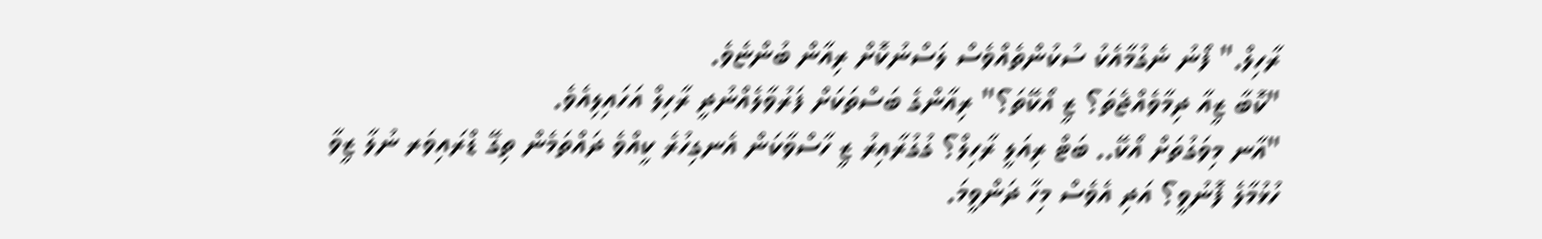ރާހިލް." ފޯނު ނެގުމާއެކު ސުކުންތެއްވެސް ލަސްނުކޮށް ރިއާން ބުންޏެވެ.
"ކޮބާ ޒީއާ ދިމާވެއްޖެތަ؟ ޒީ އޯކޭތަ؟" ރިއާންގެ ބަސްތަކަށް ފަރުވާލެއްނުދީ ރާހިލް އަހައިލިއެވެ.
"އާނ މިވަގުތަށް އޯކޭ.. ބަޓް ރިއަލީ ރާހިލް؟ ގުގުރާއިރު ޒީ ހާސްވާކަން އެނގިހުރެ ކީއްވެ ދައްތަމެން ތިގޭ ޑްރައިވަރ ނުލާ ޒީވާ ހުޅުމާލެ ފޮނުވީ؟ އަދި އެވެސް މިހާ ދަންވީމަ.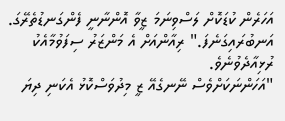އަހަރެން ކުޑަކޮށް ލަސްވިނަމަ ޒީވާ އޮންނާނީ ފެންގަނޑުތެރޭގަ. އަނބުރައިގަނެފަ." ރިއާންއަށް އެ މަންޒަރު ސިފަވުމާއެކު ރުޅިއާދެވުނެވެ.
"އަހަންނަކަށްވެސް ނޭނގެއޭ ޒީ މިދުވަސްކޮޅު އެކަނި ދިޔަ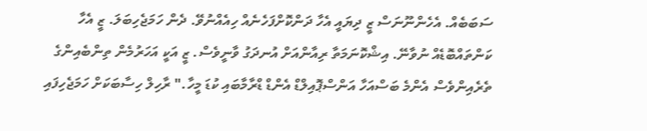ސަބަބެއް. އެހެންނޫނަސް ޒީ ދިޔައީ އެހާ ދަންކޮށްފަހެނެއް ހިއެއްނުވޭ. ދެން ހަމަޖެހިބަލަ. ޒީ އެހާ ކަންތައްބޮޑެއް ނުވާނޭ. އިޝްކޮނަމަތާ ރިއާންއަށް އުނދަގު ވާނީވެސް. ޒީ އަކީ އަހަރުމެން ތިންބެއިންގެ ތެރެއިންވެސް އެންމެ ބަސްއަހާ އަންސްޕޮއިލްޑް އެންޑް ޑްރާމާބައި ކުޑަ މީހާ." ރާހިލް ހިސާބަކަށް ހަމަޖެހިފައި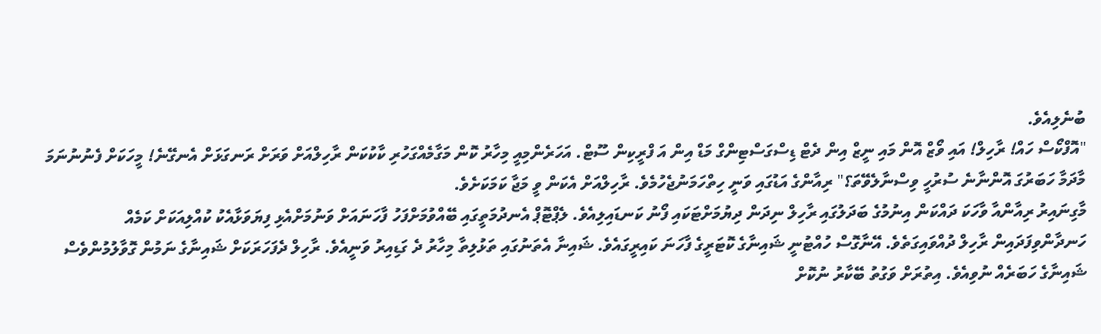ބުނެލިއެވެ.
"އޮފްކޯސް ހައް! ރާހިލް! އައި ވޯޒް އޮން މައި ނީޒް އިން ދެޓް ޑިސްގަސްޓިންގް މަޑް އިން އަ ފްރީކިން ސޫޓް. އަހަރެންމިއީ މިހާރު ކޮން މަގާމެއްގަހުރި ކާކުކަން ރާހިލްއަށް ވަރަށް ރަނގަޅަށް އެނގޭނެ! މީހަކަށް ފެނުނުނަމަ މާދަމާ ހަބަރުގަ އޮންނާނެ ސުރުހީ ވިސްނާލެވޭތަ؟" ރިއާންގެ އަޑުގައި ވަނީ ހިތްހަމަނުޖެހުމެވެ. ރާހިލްއަށް އެކަން ވީ މަޖާ ކަމަކަށެވެ.
މާގިނައިރު ރިއާންއާ ވާހަކަ ދައްކަން އިނުމުގެ ބަދަލުގައި ރާހިލް ނިދަން ދިޔުމަށްޓަކައި ފޯނު ކަނޑައިލިއެވެ. ލެޕްޓޮޕް އެނދުމަތީގައި ބޭއްވުމަށްފަހު ފާހަނައަށް ވަނުމަށްއެޅި ފިޔަވަޅާއެކު ކުއްލިއަކަށް ކަމެއް ހަނދާންވިފަދައިން ރާހިލް ދުއްވައިގަތެވެ. އޭނާގޮސް ހުއްޓުނީ ޝައިނާގެ ކޮޓަރީގެ ފާހަނަ ކައިރީގައެވެ. ޝައިނާ އެތަނުގައި ތަޅުލިތާ މިހާރު ދެ ގަޑިއިރު ވަނީއެވެ. ރާހިލް ދެފަހަރަކަށް ޝައިނާގެ ނަމުން ގޮވާލުމުންވެސް ޝައިނާގެ ހަބަރެއް ނުވިއެވެ. އިތުރަށް ވަގުތު ބޭކާރު ނުކޮށް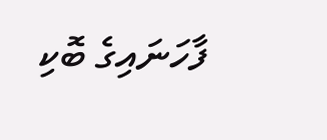ފާހަނައިގެ ބޮކި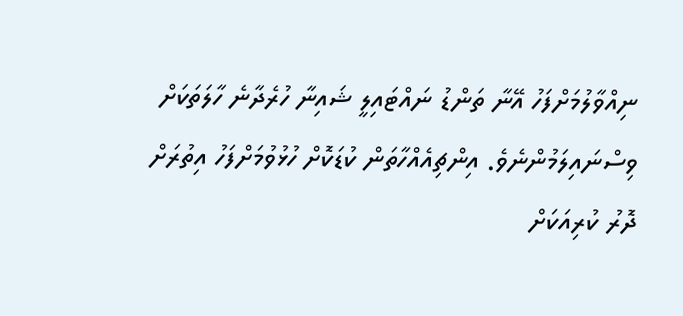ނިއްވާލުމަށްފަހު އޭނާ ތަންޑު ނައްޓައިލީ ޝައިނާ ހުރެދާނެ ހާލަތަކަށް ވިސްނައިލަމުންނެވެ. އިންޗިއެއްހާތަން ކުޑަކޮށް ހުޅުވުމަށްފަހު އިތުރަށް ދޮރު ކުރިއަކަށް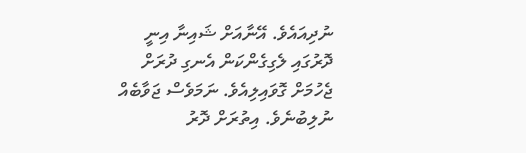ނުދިއައެވެ. އޭނާއަށް ޝައިނާ އިނީ ދޮރުގައި ލެގިގެންކަން އެނގި ދުރަށް ޖެހުމަށް ގޮވައިލިއެވެ. ނަމަވެސް ޖަވާބެއް ނުލިބުނެވެ. އިތުރަށް ދޮރު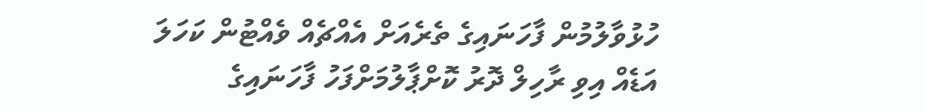ހުޅުވާލުމުން ފާހަނައިގެ ތެރެއަށް އެއްޗެއް ވެއްޓުން ކަހަލަ އަޑެއް އިވި ރާހިލް ދޮރު ކޮށްޕާލުމަށްފަހު ފާހަނައިގެ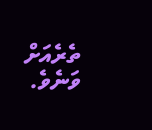ތެރެއަށް ވަނެވެ.